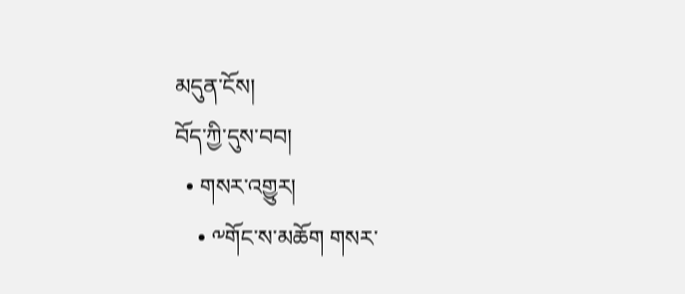མདུན་ངོས།
བོད་ཀྱི་དུས་བབ།
  • གསར་འགྱུར།
    • ༸གོང་ས་མཆོག གསར་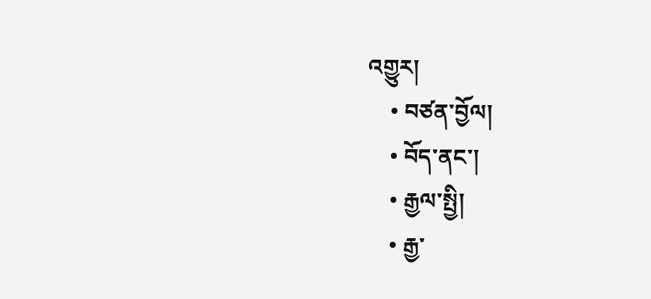འགྱུར།
    • བཙན་བྱོལ།
    • བོད་ནང་།
    • རྒྱལ་སྤྱི།
    • རྒྱ་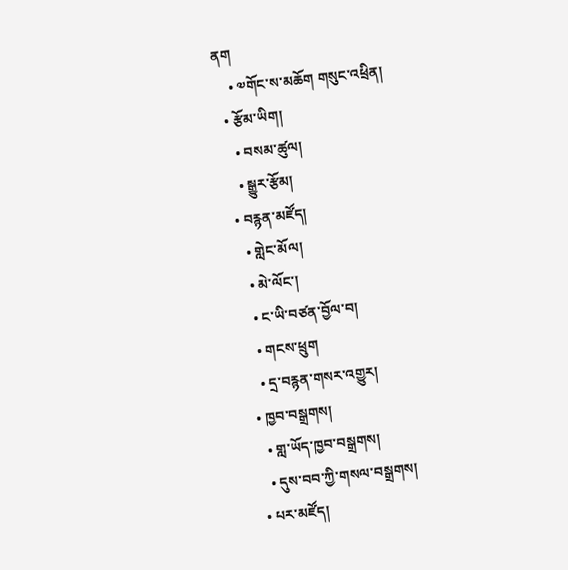ནག
    • ༧གོང་ས་མཆོག གསུང་འཕྲིན།
  • རྩོམ་ཡིག།
    • བསམ་ཚུལ།
    • སྒྱུར་རྩོམ།
  • བརྙན་མཛོད།
    • གླེང་མོལ།
    • མེ་ལོང་།
    • ང་ཡི་བཙན་བྱོལ་བ།
    • གངས་ཕྲུག
    • དྲ་བརྙན་གསར་འགྱུར།
  • ཁྱབ་བསྒྲགས།
    • གླ་ཡོད་ཁྱབ་བསྒྲགས།
    • དུས་བབ་ཀྱི་གསལ་བསྒྲགས།
  • པར་མཛོད།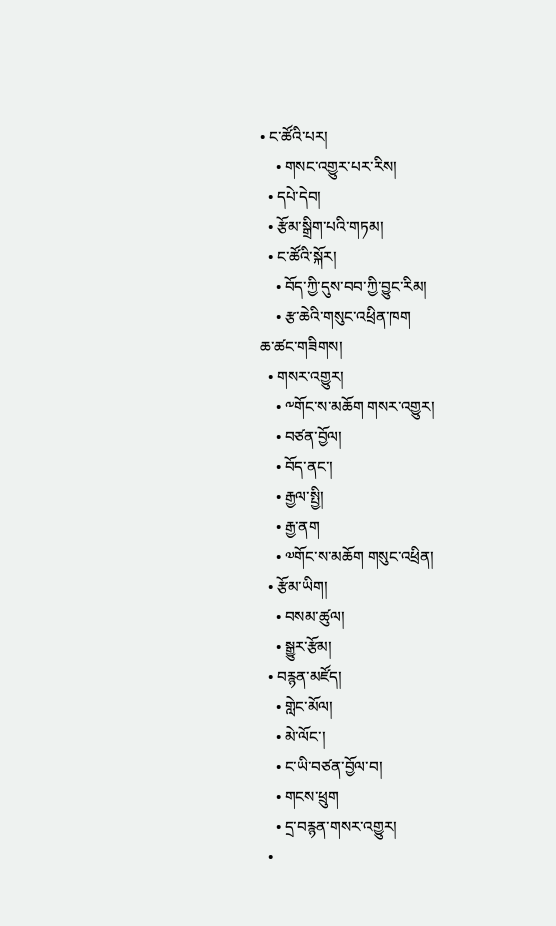• ང་ཚོའི་པར།
    • གསང་འགྱུར་པར་རིས།
  • དཔེ་དེབ།
  • རྩོམ་སྒྲིག་པའི་གཏམ།
  • ང་ཚོའི་སྐོར།
    • བོད་ཀྱི་དུས་བབ་ཀྱི་བྱུང་རིམ།
    • རྩ་ཆེའི་གསུང་འཕྲིན་ཁག
ཆ་ཚང་གཟིགས།
  • གསར་འགྱུར།
    • ༸གོང་ས་མཆོག གསར་འགྱུར།
    • བཙན་བྱོལ།
    • བོད་ནང་།
    • རྒྱལ་སྤྱི།
    • རྒྱ་ནག
    • ༧གོང་ས་མཆོག གསུང་འཕྲིན།
  • རྩོམ་ཡིག།
    • བསམ་ཚུལ།
    • སྒྱུར་རྩོམ།
  • བརྙན་མཛོད།
    • གླེང་མོལ།
    • མེ་ལོང་།
    • ང་ཡི་བཙན་བྱོལ་བ།
    • གངས་ཕྲུག
    • དྲ་བརྙན་གསར་འགྱུར།
  •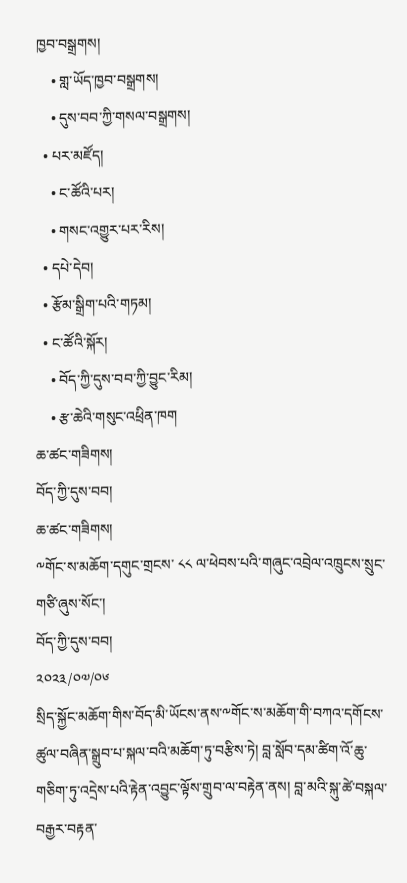ཁྱབ་བསྒྲགས།
    • གླ་ཡོད་ཁྱབ་བསྒྲགས།
    • དུས་བབ་ཀྱི་གསལ་བསྒྲགས།
  • པར་མཛོད།
    • ང་ཚོའི་པར།
    • གསང་འགྱུར་པར་རིས།
  • དཔེ་དེབ།
  • རྩོམ་སྒྲིག་པའི་གཏམ།
  • ང་ཚོའི་སྐོར།
    • བོད་ཀྱི་དུས་བབ་ཀྱི་བྱུང་རིམ།
    • རྩ་ཆེའི་གསུང་འཕྲིན་ཁག
ཆ་ཚང་གཟིགས།
བོད་ཀྱི་དུས་བབ།
ཆ་ཚང་གཟིགས།
༸གོང་ས་མཆོག་དགུང་གྲངས་ ༨༨ ལ་ཕེབས་པའི་གཞུང་འབྲེལ་འཁྲུངས་སྲུང་གཙི་ཞུས་སོང་།
བོད་ཀྱི་དུས་བབ།
༢༠༢༣/༠༧/༠༦
སྲིད་སྐྱོང་མཆོག་གིས་བོད་མི་ཡོངས་ནས་༸གོང་ས་མཆོག་གི་བཀའ་དགོངས་ཚུལ་བཞིན་སྒྲུབ་པ་སྐལ་བའི་མཆོག་ཏུ་བརྩིས་ཏེ། བླ་སློབ་དམ་ཚིག་འོ་ཆུ་གཅིག་ཏུ་འདྲེས་པའི་རྟེན་འབྱུང་ལྟོས་གྲུབ་ལ་བརྟེན་ནས། བླ་མའི་སྐུ་ཚེ་བསྐལ་བརྒྱར་བརྟན་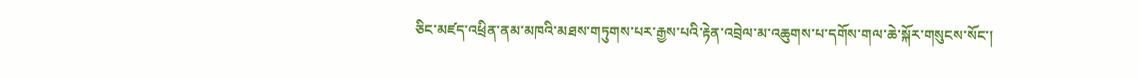ཅིང་མཛད་འཕྲིན་ནམ་མཁའི་མཐས་གཏུགས་པར་རྒྱས་པའི་རྟེན་འབྲེལ་མ་འཆུགས་པ་དགོས་གལ་ཆེ་སྐོར་གསུངས་སོང་།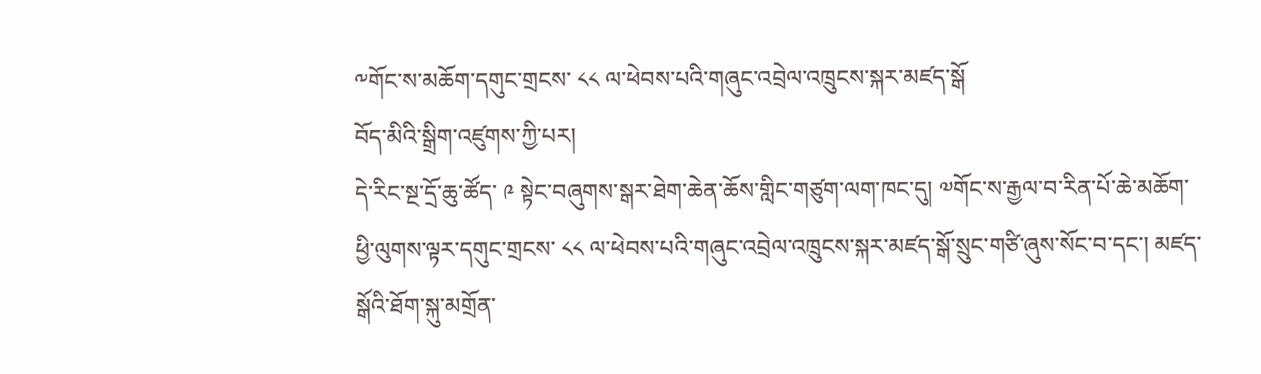༸གོང་ས་མཆོག་དགུང་གྲངས་ ༨༨ ལ་ཕེབས་པའི་གཞུང་འབྲེལ་འཁྲུངས་སྐར་མཛད་སྒོ
བོད་མིའི་སྒྲིག་འཛུགས་ཀྱི་པར།
དེ་རིང་སྔ་དྲོ་ཆུ་ཚོད་ ༩ སྟེང་བཞུགས་སྒར་ཐེག་ཆེན་ཆོས་གླིང་གཙུག་ལག་ཁང་དུ། ༧གོང་ས་རྒྱལ་བ་རིན་པོ་ཆེ་མཆོག་ཕྱི་ལུགས་ལྟར་དགུང་གྲངས་ ༨༨ ལ་ཕེབས་པའི་གཞུང་འབྲེལ་འཁྲུངས་སྐར་མཛད་སྒོ་སྲུང་གཙི་ཞུས་སོང་བ་དང་། མཛད་སྒོའི་ཐོག་སྐུ་མགྲོན་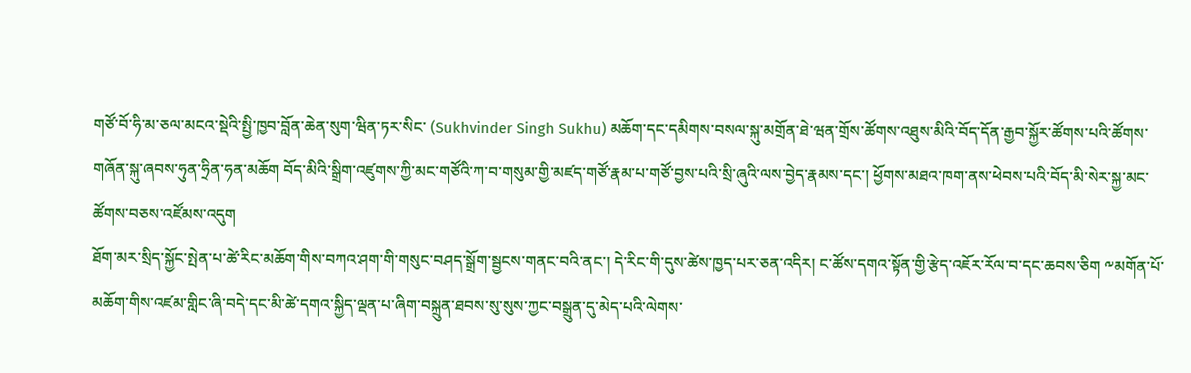གཙོ་བོ་ཧི་མ་ཅལ་མངའ་སྡེའི་སྤྱི་ཁྱབ་བློན་ཆེན་སུག་ཝིན་ཏར་སིང་ (Sukhvinder Singh Sukhu) མཆོག་དང་དམིགས་བསལ་སྐུ་མགྲོན་ཐེ་ཝན་གྲོས་ཚོགས་འཐུས་མིའི་བོད་དོན་རྒྱབ་སྐྱོར་ཚོགས་པའི་ཚོགས་གཞོན་སྐུ་ཞབས་ཧུན་ཧྲིན་ཧན་མཆོག བོད་མིའི་སྒྲིག་འཛུགས་ཀྱི་མང་གཙོའི་ཀ་བ་གསུམ་གྱི་མཛད་གཙོ་རྣམ་པ་གཙོ་བྱས་པའི་སྲི་ཞུའི་ལས་བྱེད་རྣམས་དང་། ཕྱོགས་མཐའ་ཁག་ནས་ཕེབས་པའི་བོད་མི་སེར་སྐྱ་མང་ཚོགས་བཅས་འཛོམས་འདུག
ཐོག་མར་སྲིད་སྐྱོང་སྤེན་པ་ཚེ་རིང་མཆོག་གིས་བཀའ་ཤག་གི་གསུང་བཤད་སྒྲོག་སྦྱངས་གནང་བའི་ནང་། དེ་རིང་གི་དུས་ཚེས་ཁྱད་པར་ཅན་འདིར། ང་ཚོས་དགའ་སྟོན་གྱི་རྩེད་འཇོར་རོལ་བ་དང་ཆབས་ཅིག ༸མགོན་པོ་མཆོག་གིས་འཛམ་གླིང་ཞི་བདེ་དང་མི་ཚེ་དགའ་སྐྱིད་ལྡན་པ་ཞིག་བསྐྲུན་ཐབས་སུ་སུས་ཀྱང་བསྒྲུན་དུ་མེད་པའི་ལེགས་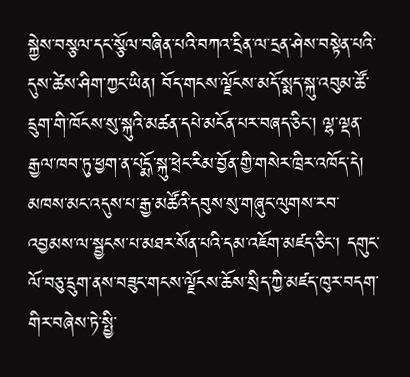སྐྱེས་བསྩལ་དང་སྩོལ་བཞིན་པའི་བཀའ་དྲིན་ལ་དྲན་ཤེས་བསྟེན་པའི་དུས་ཚེས་ཤིག་ཀྱང་ཡིན། བོད་གངས་ལྗོངས་མདོ་སྨད་སྐུ་འབུམ་ཚོ་དྲུག་གི་ཁོངས་སུ་སྐུའི་མཚན་དཔེ་མངོན་པར་བཞད་ཅིང་། ལྷ་ལྡན་རྒྱལ་ཁབ་ཏུ་ཕྱག་ན་པདྨོ་སྐུ་ཕྲེང་རིམ་བྱོན་གྱི་གསེར་ཁྲིར་འཁོད་དེ། མཁས་མང་འདུས་པ་རྒྱ་མཚོའི་དབུས་སུ་གཞུང་ལུགས་རབ་འབྱམས་ལ་སྦྱངས་པ་མཐར་སོན་པའི་དམ་འཇོག་མཛད་ཅིང་། དགུང་ལོ་བཅུ་དྲུག་ནས་བཟུང་གངས་ལྗོངས་ཆོས་སྲིད་ཀྱི་མཛད་ཁུར་བདག་གིར་བཞེས་ཏེ་སྤྱི་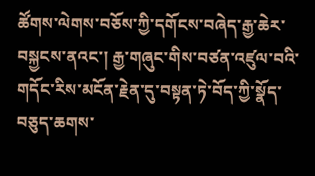ཚོགས་ལེགས་བཅོས་ཀྱི་དགོངས་བཞེད་རྒྱ་ཆེར་བསྐྱངས་ནའང་། རྒྱ་གཞུང་གིས་བཙན་འཛུལ་བའི་གདོང་རིས་མངོན་རྗེན་དུ་བསྟན་ཏེ་བོད་ཀྱི་སྣོད་བཅུད་ཆགས་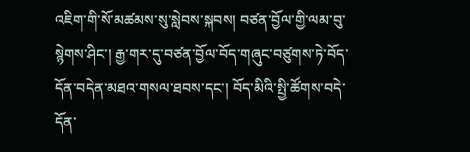འཇིག་གི་སོ་མཚམས་སུ་སླེབས་སྐབས། བཙན་བྱོལ་གྱི་ལམ་བུ་སྙེགས་ཤིང་། རྒྱ་གར་དུ་བཙན་བྱོལ་བོད་གཞུང་བཙུགས་ཏེ་བོད་དོན་བདེན་མཐའ་གསལ་ཐབས་དང་། བོད་མིའི་སྤྱི་ཚོགས་བདེ་དོན་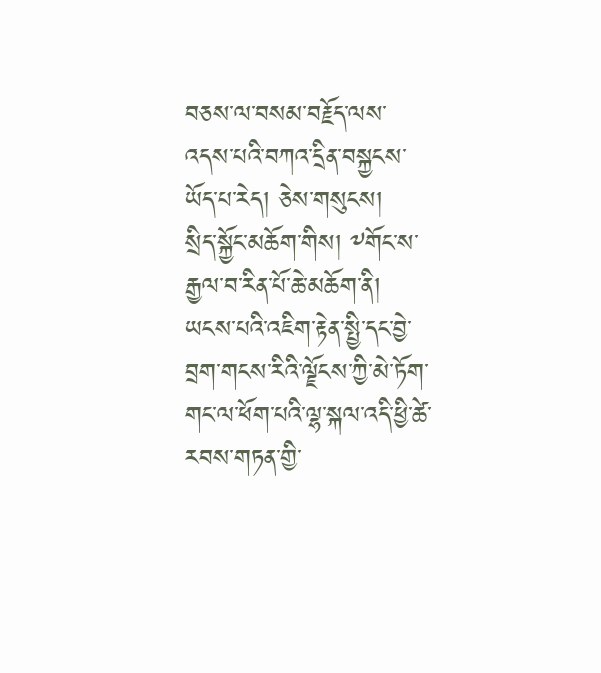བཅས་ལ་བསམ་བརྗོད་ལས་འདས་པའི་བཀའ་དྲིན་བསྐྱངས་ཡོད་པ་རེད། ཅེས་གསུངས།
སྲིད་སྐྱོང་མཆོག་གིས། ༸གོང་ས་རྒྱལ་བ་རིན་པོ་ཆེ་མཆོག་ནི། ཡངས་པའི་འཇིག་རྟེན་སྤྱི་དང་བྱེ་བྲག་གངས་རིའི་ལྗོངས་ཀྱི་མེ་ཏོག་གང་ལ་ཕོག་པའི་ལྷ་སྐལ་འདི་ཕྱི་ཚེ་རབས་གཏན་གྱི་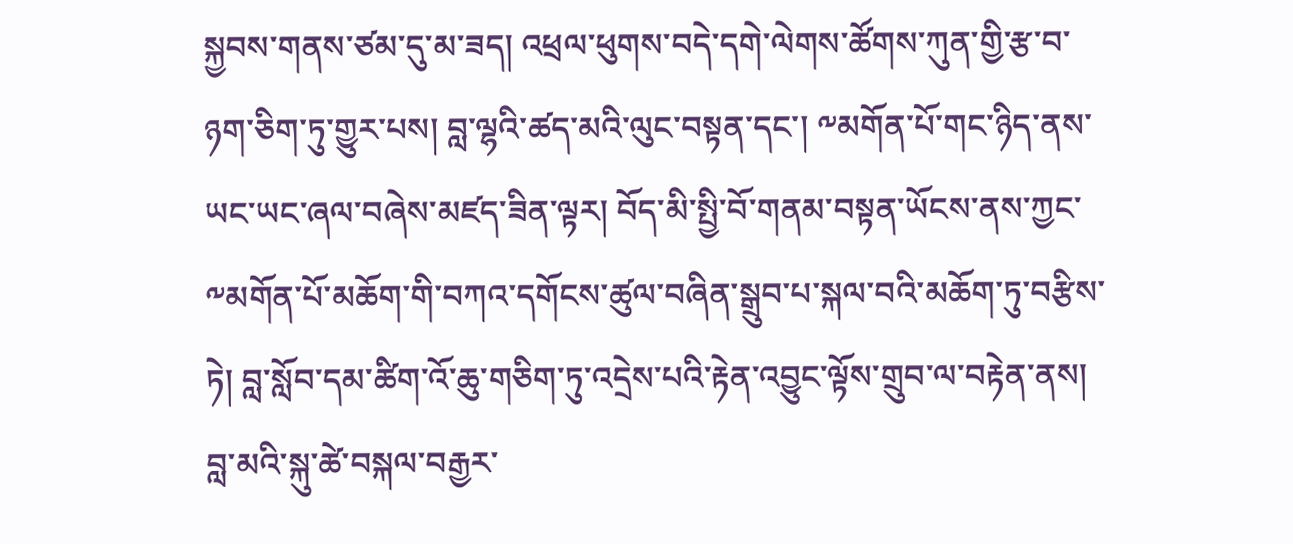སྐྱབས་གནས་ཙམ་དུ་མ་ཟད། འཕྲལ་ཕུགས་བདེ་དགེ་ལེགས་ཚོགས་ཀུན་གྱི་རྩ་བ་ཉག་ཅིག་ཏུ་གྱུར་པས། བླ་ལྷའི་ཚད་མའི་ལུང་བསྟན་དང་། ༸མགོན་པོ་གང་ཉིད་ནས་ཡང་ཡང་ཞལ་བཞེས་མཛད་ཟིན་ལྟར། བོད་མི་སྤྱི་བོ་གནམ་བསྟན་ཡོངས་ནས་ཀྱང་༸མགོན་པོ་མཆོག་གི་བཀའ་དགོངས་ཚུལ་བཞིན་སྒྲུབ་པ་སྐལ་བའི་མཆོག་ཏུ་བརྩིས་ཏེ། བླ་སློབ་དམ་ཚིག་འོ་ཆུ་གཅིག་ཏུ་འདྲེས་པའི་རྟེན་འབྱུང་ལྟོས་གྲུབ་ལ་བརྟེན་ནས། བླ་མའི་སྐུ་ཚེ་བསྐལ་བརྒྱར་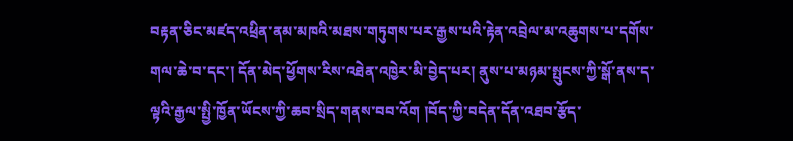བརྟན་ཅིང་མཛད་འཕྲིན་ནམ་མཁའི་མཐས་གཏུགས་པར་རྒྱས་པའི་རྟེན་འབྲེལ་མ་འཆུགས་པ་དགོས་གལ་ཆེ་བ་དང་། དོན་མེད་ཕྱོགས་རིས་འཐེན་འཁྱེར་མི་བྱེད་པར། ནུས་པ་མཉམ་སྤུངས་ཀྱི་སྒོ་ནས་ད་ལྟའི་རྒྱལ་སྤྱི་ཁྱོན་ཡོངས་ཀྱི་ཆབ་སྲིད་གནས་བབ་འོག །བོད་ཀྱི་བདེན་དོན་འཐབ་རྩོད་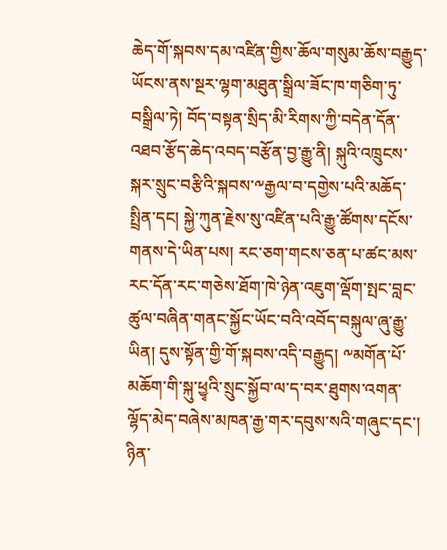ཆེད་གོ་སྐབས་དམ་འཛིན་གྱིས་ཆོལ་གསུམ་ཆོས་བརྒྱུད་ཡོངས་ནས་སྔར་ལྷག་མཐུན་སྒྲིལ་ཟོང་ཁ་གཅིག་ཏུ་བསྒྲིལ་ཏེ། བོད་བསྟན་སྲིད་མི་རིགས་ཀྱི་བདེན་དོན་འཐབ་རྩོད་ཆེད་འབད་བརྩོན་བྱ་རྒྱུ་ནི། སྐུའི་འཁྲུངས་སྐར་སྲུང་བརྩིའི་སྐབས་༸རྒྱལ་བ་དགྱེས་པའི་མཆོད་སྤྲིན་དང། སྐྱེ་ཀུན་རྗེས་སུ་འཛིན་པའི་རྒྱུ་ཚོགས་དངོས་གནས་དེ་ཡིན་པས། རང་ཅག་གངས་ཅན་པ་ཚང་མས་རང་དོན་རང་གཅེས་ཐོག་ཁེ་ཉེན་འཇུག་ལྡོག་སྤང་བླང་ཚུལ་བཞིན་གནང་སྐྱོང་ཡོང་བའི་འབོད་བསྐུལ་ཞུ་རྒྱུ་ཡིན། དུས་སྟོན་གྱི་གོ་སྐབས་འདི་བརྒྱུད། ༸མགོན་པོ་མཆོག་གི་སྐུ་ཕྱྭའི་སྲུང་སྐྱོབ་ལ་ད་བར་ཐུགས་འགན་ལྷོད་མེད་བཞེས་མཁན་རྒྱ་གར་དབུས་སའི་གཞུང་དང་། ཉིན་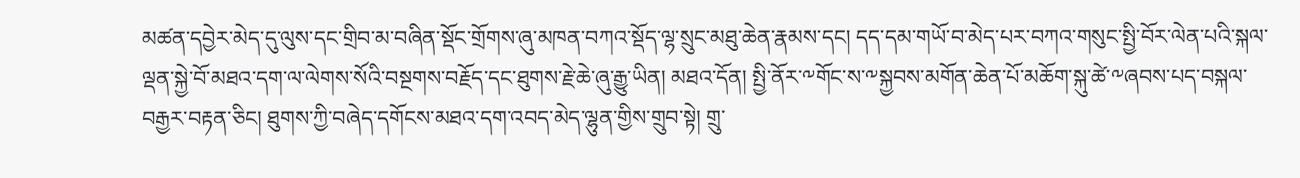མཚན་དབྱེར་མེད་དུ་ལུས་དང་གྲིབ་མ་བཞིན་སྡོང་གྲོགས་ཞུ་མཁན་བཀའ་སྡོད་ལྷ་སྲུང་མཐུ་ཆེན་རྣམས་དང། དད་དམ་གཡོ་བ་མེད་པར་བཀའ་གསུང་སྤྱི་བོར་ལེན་པའི་སྐལ་ལྡན་སྐྱེ་བོ་མཐའ་དག་ལ་ལེགས་སོའི་བསྔགས་བརྗོད་དང་ཐུགས་རྗེ་ཆེ་ཞུ་རྒྱུ་ཡིན། མཐའ་དོན། སྤྱི་ནོར་༸གོང་ས་༸སྐྱབས་མགོན་ཆེན་པོ་མཆོག་སྐུ་ཚེ་༸ཞབས་པད་བསྐལ་བརྒྱར་བརྟན་ཅིང། ཐུགས་ཀྱི་བཞེད་དགོངས་མཐའ་དག་འབད་མེད་ལྷུན་གྱིས་གྲུབ་སྟེ། གྲུ་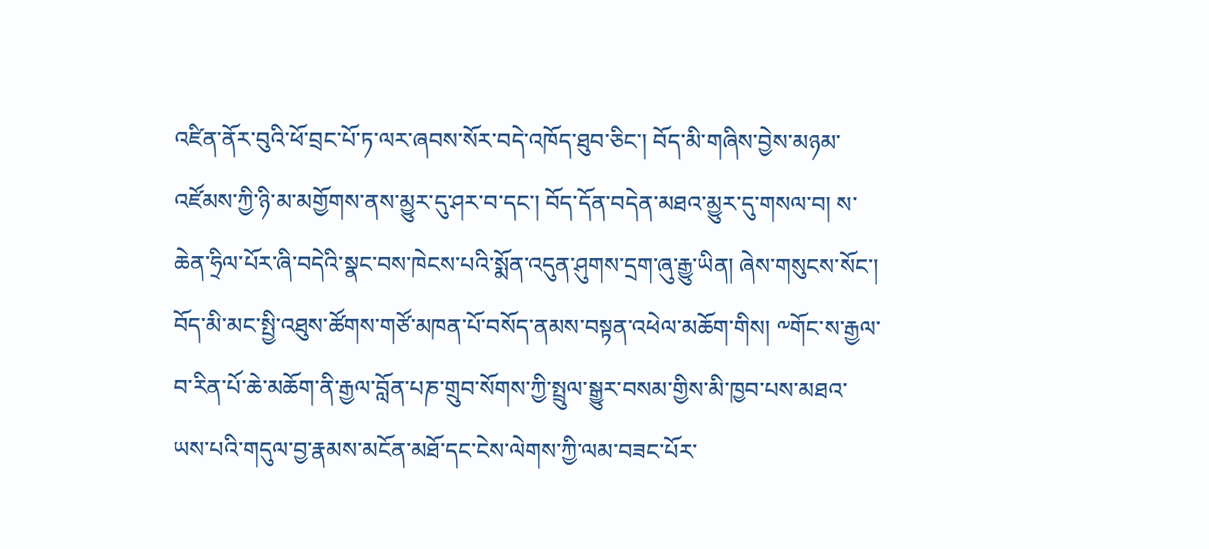འཛིན་ནོར་བུའི་ཕོ་བྲང་པོ་ཏ་ལར་ཞབས་སོར་བདེ་འཁོད་ཐུབ་ཅིང་། བོད་མི་གཞིས་བྱེས་མཉམ་འཛོམས་ཀྱི་ཉི་མ་མགྱོགས་ནས་མྱུར་དུ་ཤར་བ་དང་། བོད་དོན་བདེན་མཐའ་མྱུར་དུ་གསལ་བ། ས་ཆེན་ཧྲིལ་པོར་ཞི་བདེའི་སྣང་བས་ཁེངས་པའི་སྨོན་འདུན་ཤུགས་དྲག་ཞུ་རྒྱུ་ཡིན། ཞེས་གསུངས་སོང་།
བོད་མི་མང་སྤྱི་འཐུས་ཚོགས་གཙོ་མཁན་པོ་བསོད་ནམས་བསྟན་འཕེལ་མཆོག་གིས། ༸གོང་ས་རྒྱལ་བ་རིན་པོ་ཆེ་མཆོག་ནི་རྒྱལ་བློན་པཎ་གྲུབ་སོགས་ཀྱི་སྤྲུལ་སྒྱུར་བསམ་གྱིས་མི་ཁྱབ་པས་མཐའ་ཡས་པའི་གདུལ་བྱ་རྣམས་མངོན་མཐོ་དང་ངེས་ལེགས་ཀྱི་ལམ་བཟང་པོར་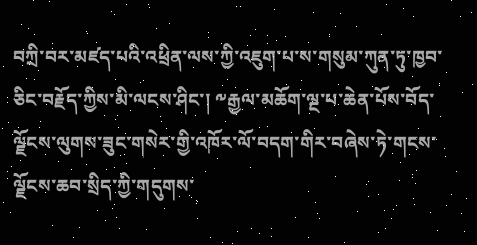བཀྲི་བར་མཛད་པའི་འཕྲིན་ལས་ཀྱི་འཇུག་པ་ས་གསུམ་ཀུན་ཏུ་ཁྱབ་ཅིང་བརྗོད་ཀྱིས་མི་ལངས་ཤིང་། ༸རྒྱལ་མཆོག་ལྔ་པ་ཆེན་པོས་བོད་ལྗོངས་ལུགས་ཟུང་གསེར་གྱི་འཁོར་ལོ་བདག་གིར་བཞེས་ཏེ་གངས་ལྗོངས་ཆབ་སྲིད་ཀྱི་གདུགས་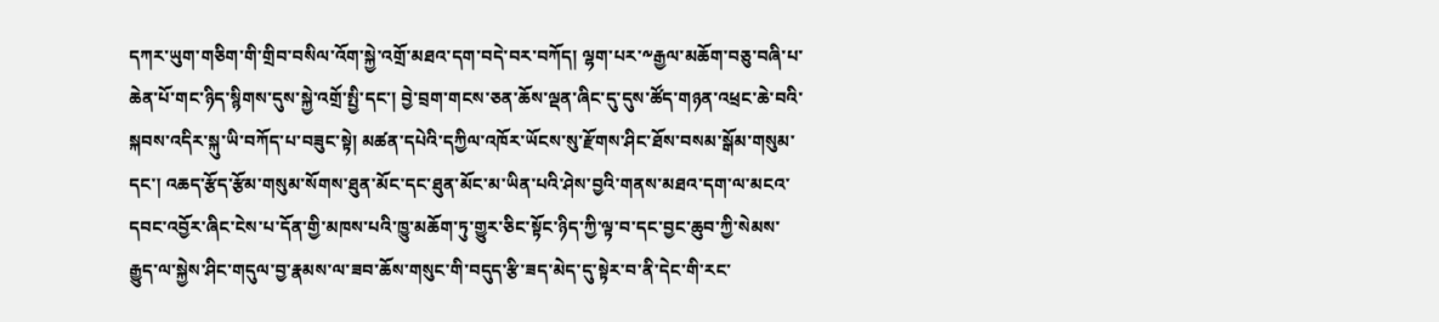དཀར་ཡུག་གཅིག་གི་གྲིབ་བསིལ་འོག་སྐྱེ་འགྲོ་མཐའ་དག་བདེ་བར་བཀོད། ལྷག་པར་༸རྒྱལ་མཆོག་བཅུ་བཞི་པ་ཆེན་པོ་གང་ཉིད་སྙིགས་དུས་སྐྱེ་འགྲོ་སྤྱི་དང་། བྱེ་བྲག་གངས་ཅན་ཆོས་ལྡན་ཞིང་དུ་དུས་ཚོད་གཉན་འཕྲང་ཆེ་བའི་སྐབས་འདིར་སྐུ་ཡི་བཀོད་པ་བཟུང་སྟེ། མཚན་དཔེའི་དཀྱིལ་འཁོར་ཡོངས་སུ་རྫོགས་ཤིང་ཐོས་བསམ་སྒོམ་གསུམ་དང་། འཆད་རྩོད་རྩོམ་གསུམ་སོགས་ཐུན་མོང་དང་ཐུན་མོང་མ་ཡིན་པའི་ཤེས་བྱའི་གནས་མཐའ་དག་ལ་མངའ་དབང་འབྱོར་ཞིང་ངེས་པ་དོན་གྱི་མཁས་པའི་ཁྱུ་མཆོག་ཏུ་གྱུར་ཅིང་སྟོང་ཉིད་ཀྱི་ལྟ་བ་དང་བྱང་ཆུབ་ཀྱི་སེམས་རྒྱུད་ལ་སྐྱེས་ཤིང་གདུལ་བྱ་རྣམས་ལ་ཟབ་ཆོས་གསུང་གི་བདུད་རྩི་ཟད་མེད་དུ་སྟེར་བ་ནི་དེང་གི་རང་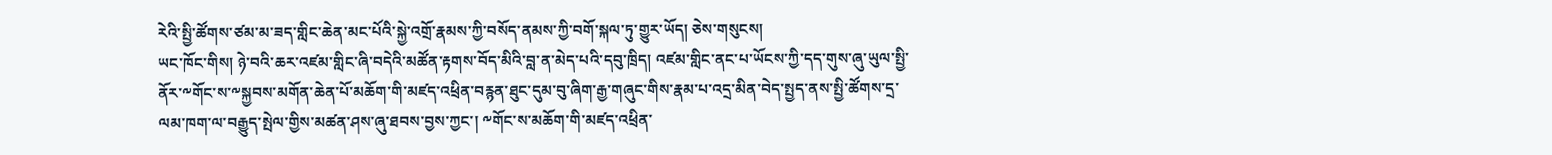རེའི་སྤྱི་ཚོགས་ཙམ་མ་ཟད་གླིང་ཆེན་མང་པོའི་སྐྱེ་འགྲོ་རྣམས་ཀྱི་བསོད་ནམས་ཀྱི་བགོ་སྐལ་ཏུ་གྱུར་ཡོད། ཅེས་གསུངས།
ཡང་ཁོང་གིས། ཉེ་བའི་ཆར་འཛམ་གླིང་ཞི་བདེའི་མཚོན་རྟགས་བོད་མིའི་བླ་ན་མེད་པའི་དབུ་ཁྲིད། འཛམ་གླིང་ནང་པ་ཡོངས་ཀྱི་དད་གུས་ཞུ་ཡུལ་སྤྱི་ནོར་༸གོང་ས་༸སྐྱབས་མགོན་ཆེན་པོ་མཆོག་གི་མཛད་འཕྲིན་བརྙན་ཐུང་དུམ་བུ་ཞིག་རྒྱ་གཞུང་གིས་རྣམ་པ་འདྲ་མིན་བེད་སྤྱད་ནས་སྤྱི་ཚོགས་དྲ་ལམ་ཁག་ལ་བརྒྱུད་སྤེལ་གྱིས་མཚན་ཤས་ཞུ་ཐབས་བྱས་ཀྱང་། ༸གོང་ས་མཆོག་གི་མཛད་འཕྲིན་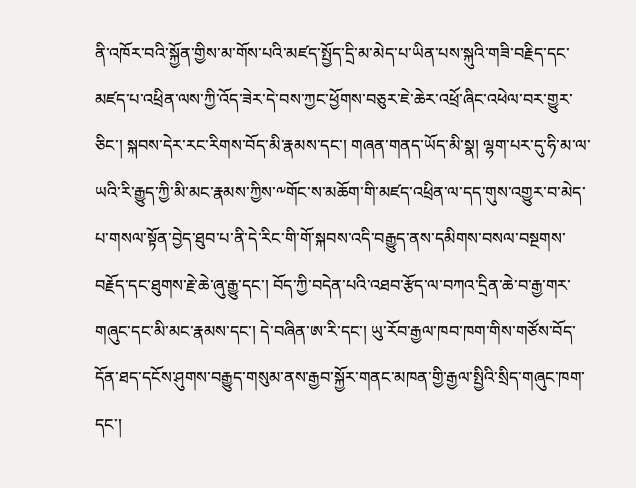ནི་འཁོར་བའི་སྐྱོན་གྱིས་མ་གོས་པའི་མཛད་སྤྱོད་དྲི་མ་མེད་པ་ཡིན་པས་སྐུའི་གཟི་བརྗིད་དང་མཛད་པ་འཕྲིན་ལས་ཀྱི་འོད་ཟེར་དེ་བས་ཀྱང་ཕྱོགས་བཅུར་ཇེ་ཆེར་འཕྲོ་ཞིང་འཕེལ་བར་གྱུར་ཅིང་། སྐབས་དེར་རང་རིགས་བོད་མི་རྣམས་དང་། གཞན་གནད་ཡོད་མི་སྣ། ལྷག་པར་དུ་ཧི་མ་ལ་ཡའི་རི་རྒྱུད་ཀྱི་མི་མང་རྣམས་ཀྱིས་༸གོང་ས་མཆོག་གི་མཛད་འཕྲིན་ལ་དད་གུས་འགྱུར་བ་མེད་པ་གསལ་སྟོན་བྱེད་ཐུབ་པ་ནི་དེ་རིང་གི་གོ་སྐབས་འདི་བརྒྱུད་ནས་དམིགས་བསལ་བསྔགས་བརྗོད་དང་ཐུགས་རྗེ་ཆེ་ཞུ་རྒྱུ་དང་། བོད་ཀྱི་བདེན་པའི་འཐབ་རྩོད་ལ་བཀའ་དྲིན་ཆེ་བ་རྒྱ་གར་གཞུང་དང་མི་མང་རྣམས་དང་། དེ་བཞིན་ཨ་རི་དང་། ཡུ་རོབ་རྒྱལ་ཁབ་ཁག་གིས་གཙོས་བོད་དོན་ཐད་དངོས་ཤུགས་བརྒྱུད་གསུམ་ནས་རྒྱབ་སྐྱོར་གནང་མཁན་གྱི་རྒྱལ་སྤྱིའི་སྲིད་གཞུང་ཁག་དང་།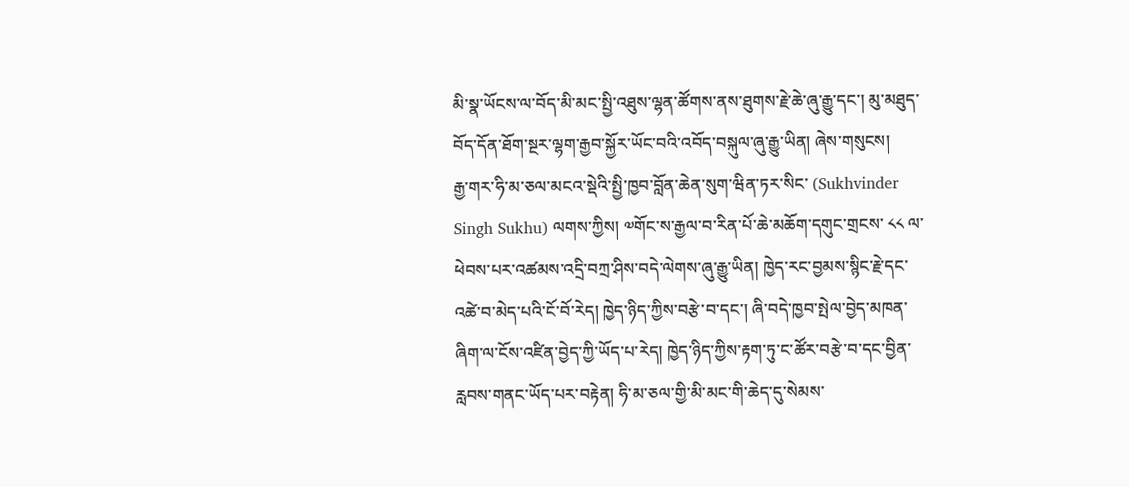མི་སྣ་ཡོངས་ལ་བོད་མི་མང་སྤྱི་འཐུས་ལྷན་ཚོགས་ནས་ཐུགས་རྗེ་ཆེ་ཞུ་རྒྱུ་དང་། མུ་མཐུད་བོད་དོན་ཐོག་སྔར་ལྷག་རྒྱབ་སྐྱོར་ཡོང་བའི་འབོད་བསྐུལ་ཞུ་རྒྱུ་ཡིན། ཞེས་གསུངས།
རྒྱ་གར་ཧི་མ་ཅལ་མངའ་སྡེའི་སྤྱི་ཁྱབ་བློན་ཆེན་སུག་ཝིན་ཏར་སིང་ (Sukhvinder Singh Sukhu) ལགས་ཀྱིས། ༧གོང་ས་རྒྱལ་བ་རིན་པོ་ཆེ་མཆོག་དགུང་གྲངས་ ༨༨ ལ་ཕེབས་པར་འཚམས་འདྲི་བཀྲ་ཤིས་བདེ་ལེགས་ཞུ་རྒྱུ་ཡིན། ཁྱེད་རང་བྱམས་སྙིང་རྗེ་དང་འཚེ་བ་མེད་པའི་ངོ་བོ་རེད། ཁྱེད་ཉིད་ཀྱིས་བརྩེ་བ་དང་། ཞི་བདེ་ཁྱབ་སྤེལ་བྱེད་མཁན་ཞིག་ལ་ངོས་འཛིན་བྱེད་ཀྱི་ཡོད་པ་རེད། ཁྱེད་ཉིད་ཀྱིས་རྟག་ཏུ་ང་ཚོར་བརྩེ་བ་དང་བྱིན་རླབས་གནང་ཡོད་པར་བརྟེན། ཧི་མ་ཅལ་གྱི་མི་མང་གི་ཆེད་དུ་སེམས་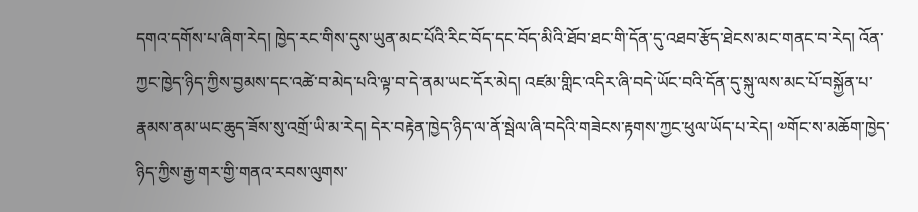དགའ་དགོས་པ་ཞིག་རེད། ཁྱེད་རང་གིས་དུས་ཡུན་མང་པོའི་རིང་བོད་དང་བོད་མིའི་ཐོབ་ཐང་གི་དོན་དུ་འཐབ་རྩོད་ཐེངས་མང་གནང་བ་རེད། འོན་ཀྱང་ཁྱེད་ཉིད་ཀྱིས་བྱམས་དང་འཚེ་བ་མེད་པའི་ལྟ་བ་དེ་ནམ་ཡང་དོར་མེད། འཛམ་གླིང་འདིར་ཞི་བདེ་ཡོང་བའི་དོན་དུ་སྐུ་ལས་མང་པོ་བསྐྱོན་པ་རྣམས་ནམ་ཡང་ཆུད་ཟོས་སུ་འགྲོ་ཡི་མ་རེད། དེར་བརྟེན་ཁྱེད་ཉིད་ལ་ནོ་སྦེལ་ཞི་བདེའི་གཟེངས་རྟགས་ཀྱང་ཕུལ་ཡོད་པ་རེད། ༧གོང་ས་མཆོག་ཁྱེད་ཉིད་ཀྱིས་རྒྱ་གར་གྱི་གནའ་རབས་ལུགས་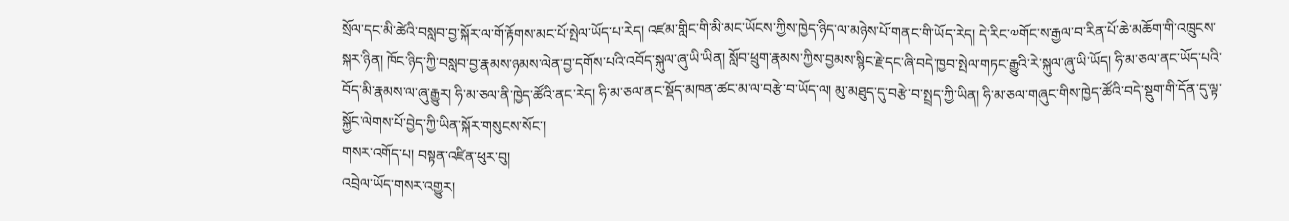སྲོལ་དང་མི་ཚེའི་བསླབ་བྱ་སྐོར་ལ་གོ་རྟོགས་མང་པོ་སྤེལ་ཡོད་པ་རེད། འཛམ་གླིང་གི་མི་མང་ཡོངས་ཀྱིས་ཁྱེད་ཉིད་ལ་མཉེས་པོ་གནང་གི་ཡོད་རེད། དེ་རིང་༧གོང་ས་རྒྱལ་བ་རིན་པོ་ཆེ་མཆོག་གི་འཁྲུངས་སྐར་ཉིན། ཁོང་ཉིད་ཀྱི་བསླབ་བྱ་རྣམས་ཉམས་ལེན་བྱ་དགོས་པའི་འབོད་སྐུལ་ཞུ་ཡི་ཡིན། སློབ་ཕྲུག་རྣམས་ཀྱིས་བྱམས་སྙིང་རྗེ་དང་ཞི་བདེ་ཁྱབ་སྤེལ་གཏང་རྒྱུའི་རེ་སྐུལ་ཞུ་ཡི་ཡོད། ཧི་མ་ཅལ་ནང་ཡོད་པའི་བོད་མི་རྣམས་ལ་ཞུ་རྒྱུར། ཧི་མ་ཅལ་ནི་ཁྱེད་ཚོའི་ནང་རེད། ཧི་མ་ཅལ་ནང་སྡོད་མཁན་ཚང་མ་ལ་བརྩེ་བ་ཡོད་ལ། མུ་མཐུད་དུ་བརྩེ་བ་སྤྲད་ཀྱི་ཡིན། ཧི་མ་ཅལ་གཞུང་གིས་ཁྱེད་ཚོའི་བདེ་སྡུག་གི་དོན་དུ་ལྟ་སྐྱོང་ལེགས་པོ་བྱེད་ཀྱི་ཡིན་སྐོར་གསུངས་སོང་།
གསར་འགོད་པ། བསྟན་འཛིན་ཕུར་བུ།
འབྲེལ་ཡོད་གསར་འགྱུར།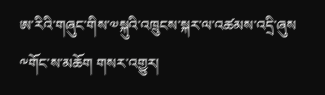ཨ་རིའི་གཞུང་གིས་༧སྐུའི་འཁྲུངས་སྐར་ལ་འཚམས་འདྲི་ཞུས
༸གོང་ས་མཆོག གསར་འགྱུར།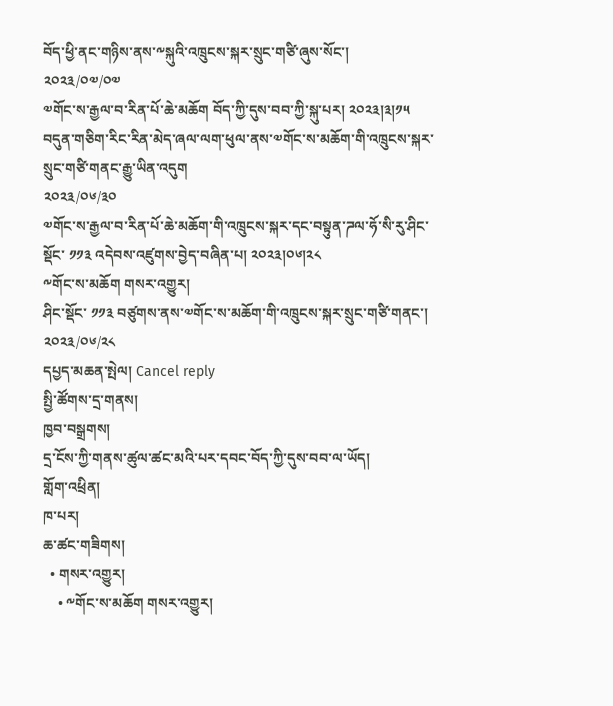བོད་ཕྱི་ནང་གཉིས་ནས་༸སྐུའི་འཁྲུངས་སྐར་སྲུང་གཙི་ཞུས་སོང་།
༢༠༢༣/༠༧/༠༧
༧གོང་ས་རྒྱལ་བ་རིན་པོ་ཆེ་མཆོག བོད་ཀྱི་དུས་བབ་ཀྱི་སྐུ་པར། ༢༠༢༣།༣།༡༥
བདུན་གཅིག་རིང་རིན་མེད་ཞལ་ལག་ཕུལ་ནས་༧གོང་ས་མཆོག་གི་འཁྲུངས་སྐར་སྲུང་གཙི་གནང་རྒྱུ་ཡིན་འདུག
༢༠༢༣/༠༦/༣༠
༧གོང་ས་རྒྱལ་བ་རིན་པོ་ཆེ་མཆོག་གི་འཁྲུངས་སྐར་དང་བསྟུན་ཌལ་ཧོ་སི་རུ་ཤིང་སྡོང་ ༡༡༣ འདེབས་འཛུགས་བྱེད་བཞིན་པ། ༢༠༢༣།༠༦།༢༨
༸གོང་ས་མཆོག གསར་འགྱུར།
ཤིང་སྡོང་ ༡༡༣ བཙུགས་ནས་༧གོང་ས་མཆོག་གི་འཁྲུངས་སྐར་སྲུང་གཙི་གནང་།
༢༠༢༣/༠༦/༢༨
དཔྱད་མཆན་སྤེལ། Cancel reply
སྤྱི་ཚོགས་དྲ་གནས།
ཁྱབ་བསྒྲགས།
དྲ་ངོས་ཀྱི་གནས་ཚུལ་ཚང་མའི་པར་དབང་བོད་ཀྱི་དུས་བབ་ལ་ཡོད།
གློག་འཕྲིན།
ཁ་པར།
ཆ་ཚང་གཟིགས།
  • གསར་འགྱུར།
    • ༸གོང་ས་མཆོག གསར་འགྱུར།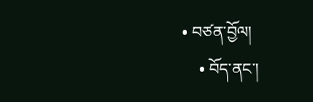• བཙན་བྱོལ།
    • བོད་ནང་།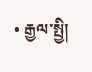• རྒྱལ་སྤྱི།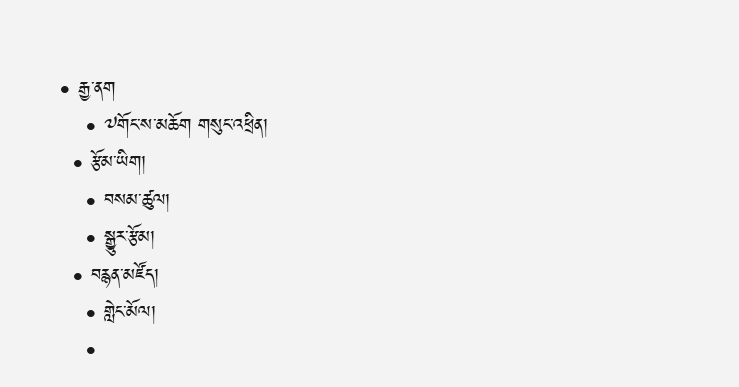• རྒྱ་ནག
    • ༧གོང་ས་མཆོག གསུང་འཕྲིན།
  • རྩོམ་ཡིག།
    • བསམ་ཚུལ།
    • སྒྱུར་རྩོམ།
  • བརྙན་མཛོད།
    • གླེང་མོལ།
    •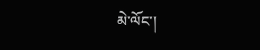མེ་ལོང་།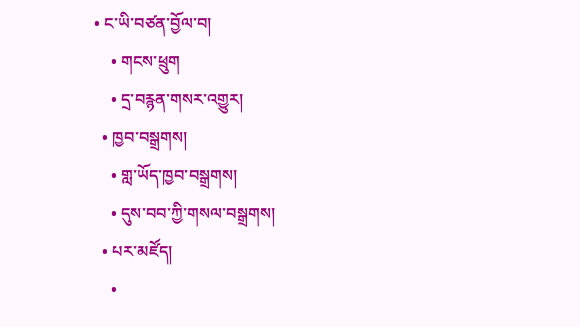• ང་ཡི་བཙན་བྱོལ་བ།
    • གངས་ཕྲུག
    • དྲ་བརྙན་གསར་འགྱུར།
  • ཁྱབ་བསྒྲགས།
    • གླ་ཡོད་ཁྱབ་བསྒྲགས།
    • དུས་བབ་ཀྱི་གསལ་བསྒྲགས།
  • པར་མཛོད།
    •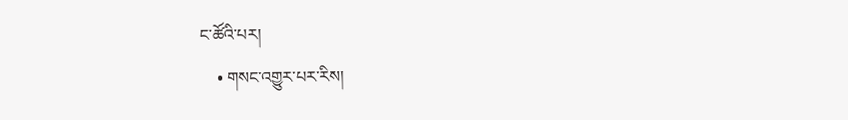ང་ཚོའི་པར།
    • གསང་འགྱུར་པར་རིས།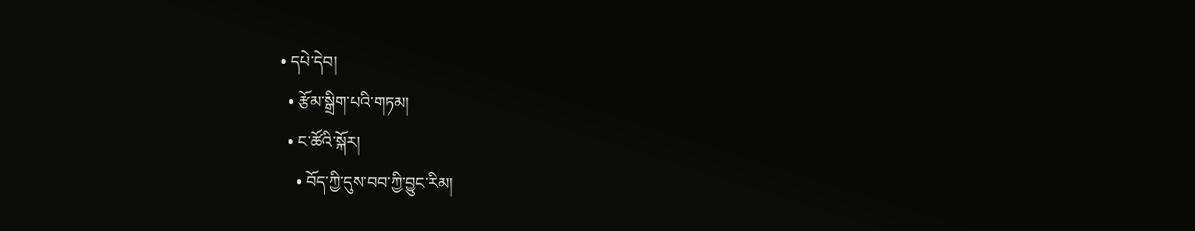• དཔེ་དེབ།
  • རྩོམ་སྒྲིག་པའི་གཏམ།
  • ང་ཚོའི་སྐོར།
    • བོད་ཀྱི་དུས་བབ་ཀྱི་བྱུང་རིམ།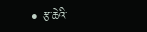• རྩ་ཆེའི་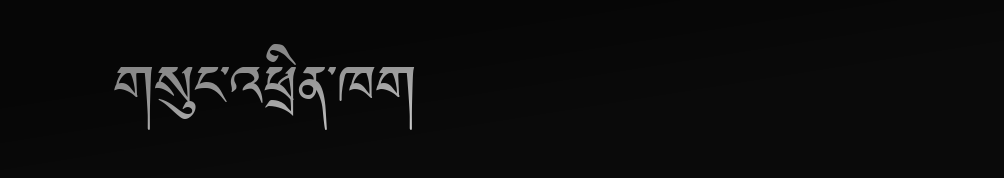གསུང་འཕྲིན་ཁག